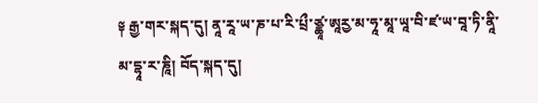༈ རྒྱ་གར་སྐད་དུ། ནཱ་རཱ་ཡ་ཎ་པ་རི་པྲྀ་ཙྪཱ་ཨཱརྱ་མ་ཧཱ་མཱ་ཡཱ་བི་ཛ་ཡ་བཱ་ཏི་ནཱི་མ་དྷཱ་ར་ཎཱི། བོད་སྐད་དུ།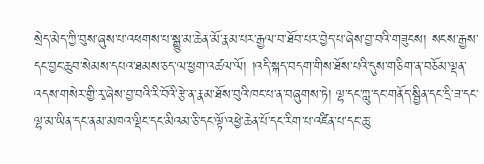སྲེད་མེད་ཀྱི་བུས་ཞུས་པ་འཕགས་པ་སྒྱུ་མ་ཆེན་མོ་རྣམ་པར་རྒྱལ་བ་ཐོབ་པར་བྱེད་པ་ཞེས་བྱ་བའི་གཟུངས། སངས་རྒྱས་དང་བྱང་ཆུབ་སེམས་དཔའ་ཐམས་ཅད་ལ་ཕྱག་འཚལ་ལོ། །འདི་སྐད་བདག་གིས་ཐོས་པའི་དུས་གཅིག་ན་བཅོམ་ལྡན་འདས་གསེར་གྱི་རྭ་ཞེས་བྱ་བའི་རི་བོའི་རྩེ་ན་རྣམ་ཐོས་བུའི་ཁང་པ་ན་བཞུགས་ཏེ། ལྷ་དང་ཀླུ་དང་གནོད་སྦྱིན་དང་དྲི་ཟ་དང་ལྷ་མ་ཡིན་དང་ནམ་མཁའ་ལྡིང་དང་མིའམ་ཅི་དང་ལྟོ་འཕྱེ་ཆེན་པོ་དང་རིག་པ་འཛིན་པ་དང་ཆུ་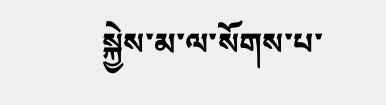སྐྱེས་མ་ལ་སོགས་པ་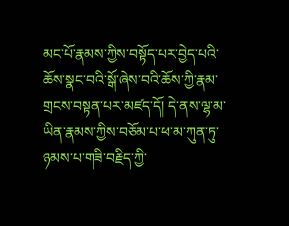མང་པོ་རྣམས་ཀྱིས་བསྟོད་པར་བྱེད་པའི་ཆོས་སྣང་བའི་སྒོ་ཞེས་བའི་ཆོས་ཀྱི་རྣམ་གྲངས་བསྟན་པར་མཛད་དོ། དེ་ནས་ལྷ་མ་ཡིན་རྣམས་ཀྱིས་བཅོམ་པ་ཕ་མ་ཀུན་ཏུ་ཉམས་པ་གཟི་བརྗིད་ཀྱི་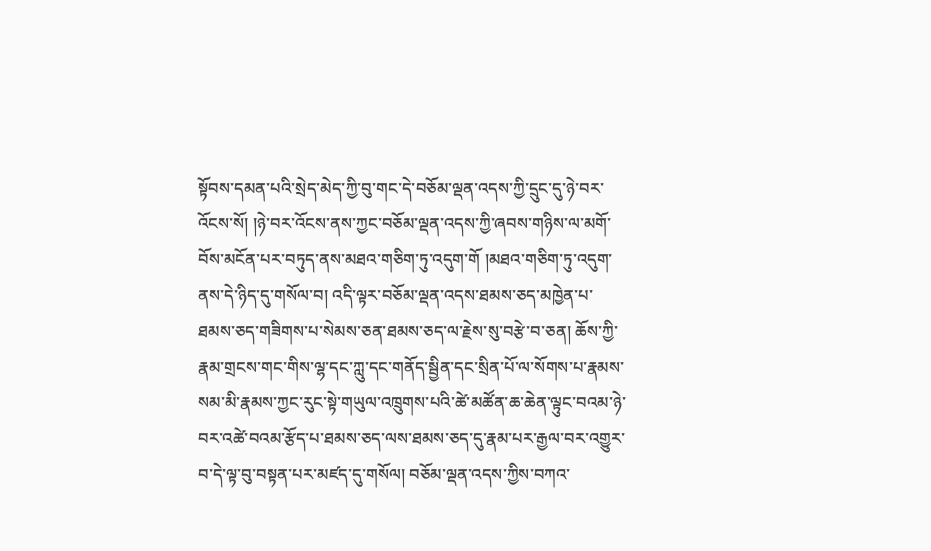སྟོབས་དམན་པའི་སྲེད་མེད་ཀྱི་བུ་གང་དེ་བཅོམ་ལྡན་འདས་ཀྱི་དྲུང་དུ་ཉེ་བར་འོངས་སོ། །ཉེ་བར་འོངས་ནས་ཀྱང་བཅོམ་ལྡན་འདས་ཀྱི་ཞབས་གཉིས་ལ་མགོ་བོས་མངོན་པར་བཏུད་ནས་མཐའ་གཅིག་ཏུ་འདུག་གོ །མཐའ་གཅིག་ཏུ་འདུག་ནས་དེ་ཉིད་དུ་གསོལ་བ། འདི་ལྟར་བཅོམ་ལྡན་འདས་ཐམས་ཅད་མཁྱེན་པ་ཐམས་ཅད་གཟིགས་པ་སེམས་ཅན་ཐམས་ཅད་ལ་རྗེས་སུ་བརྩེ་བ་ཅན། ཆོས་ཀྱི་རྣམ་གྲངས་གང་གིས་ལྷ་དང་ཀླུ་དང་གནོད་སྦྱིན་དང་སྲིན་པོ་ལ་སོགས་པ་རྣམས་སམ་མི་རྣམས་ཀྱང་རུང་སྟེ་གཡུལ་འཁྲུགས་པའི་ཚེ་མཚོན་ཆ་ཆེན་ལྟུང་བའམ་ཉེ་བར་འཚེ་བའམ་རྩོད་པ་ཐམས་ཅད་ལས་ཐམས་ཅད་དུ་རྣམ་པར་རྒྱལ་བར་འགྱུར་བ་དེ་ལྟ་བུ་བསྟན་པར་མཛད་དུ་གསོལ། བཅོམ་ལྡན་འདས་ཀྱིས་བཀའ་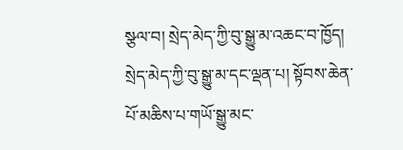སྩལ་བ། སྲེད་མེད་ཀྱི་བུ་སྒྱུ་མ་འཆང་བ་ཁྱོད། སྲེད་མེད་ཀྱི་བུ་སྒྱུ་མ་དང་ལྡན་པ། སྟོབས་ཆེན་པོ་མཆིས་པ་གཡོ་སྒྱུ་མང་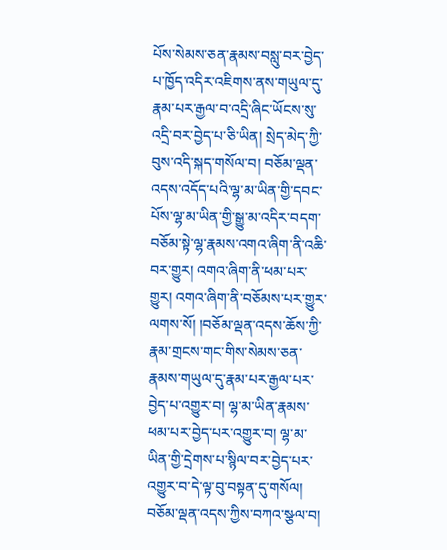པོས་སེམས་ཅན་རྣམས་བསླུ་བར་བྱེད་པ་ཁྱོད་འདིར་འཇིགས་ནས་གཡུལ་དུ་རྣམ་པར་རྒྱལ་བ་འདྲི་ཞིང་ཡོངས་སུ་འདྲི་བར་བྱེད་པ་ཅི་ཡིན། སྲེད་མེད་ཀྱི་བུས་འདི་སྐད་གསོལ་བ། བཅོམ་ལྡན་འདས་འདོད་པའི་ལྷ་མ་ཡིན་གྱི་དབང་པོས་ལྷ་མ་ཡིན་གྱི་སྒྱུ་མ་འདིར་བདག་བཅོམ་སྟེ་ལྷ་རྣམས་འགའ་ཞིག་ནི་འཆི་བར་གྱུར། འགའ་ཞིག་ནི་ཕམ་པར་གྱུར། འགའ་ཞིག་ནི་བཅོམས་པར་གྱུར་ལགས་སོ། །བཅོམ་ལྡན་འདས་ཆོས་ཀྱི་རྣམ་གྲངས་གང་གིས་སེམས་ཅན་རྣམས་གཡུལ་དུ་རྣམ་པར་རྒྱལ་པར་བྱེད་པ་འགྱུར་བ། ལྷ་མ་ཡིན་རྣམས་ཕམ་པར་བྱེད་པར་འགྱུར་བ། ལྷ་མ་ཡིན་གྱི་དྲེགས་པ་སྙིལ་བར་བྱེད་པར་འགྱུར་བ་དེ་ལྟ་བུ་བསྟན་དུ་གསོལ། བཅོམ་ལྡན་འདས་ཀྱིས་བཀའ་སྩལ་བ།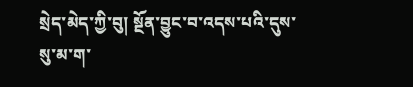སྲེད་མེད་ཀྱི་བུ། སྔོན་བྱུང་བ་འདས་པའི་དུས་སུ་མ་ག་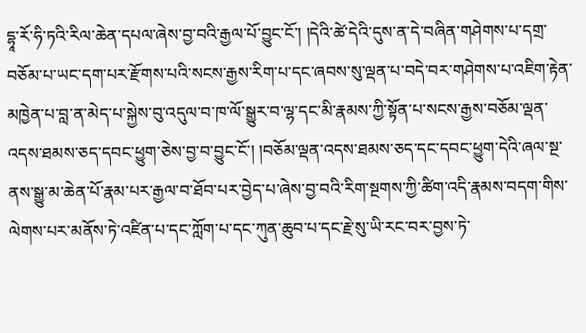དྷཱ་རོ་ཧི་ཏའི་རིལ་ཆེན་དཔལ་ཞེས་བྱ་བའི་རྒྱལ་པོ་བྱུང་ངོ་། །དེའི་ཚེ་དེའི་དུས་ན་དེ་བཞིན་གཤེགས་པ་དགྲ་བཅོམ་པ་ཡང་དག་པར་རྫོགས་པའི་སངས་རྒྱས་རིག་པ་དང་ཞབས་སུ་ལྡན་པ་བདེ་བར་གཤེགས་པ་འཇིག་རྟེན་མཁྱེན་པ་བླ་ན་མེད་པ་སྐྱེས་བུ་འདུལ་བ་ཁ་ལོ་སྒྱུར་བ་ལྷ་དང་མི་རྣམས་ཀྱི་སྟོན་པ་སངས་རྒྱས་བཅོམ་ལྡན་འདས་ཐམས་ཅད་དབང་ཕྱུག་ཅེས་བྱ་བ་བྱུང་ངོ་། །བཅོམ་ལྡན་འདས་ཐམས་ཅད་དང་དབང་ཕྱུག་དེའི་ཞལ་སྔ་ནས་སྒྱུ་མ་ཆེན་པོ་རྣམ་པར་རྒྱལ་བ་ཐོབ་པར་བྱེད་པ་ཞེས་བྱ་བའི་རིག་སྔགས་ཀྱི་ཚིག་འདི་རྣམས་བདག་གིས་ལེགས་པར་མནོས་ཏེ་འཛིན་པ་དང་ཀློག་པ་དང་ཀུན་ཆུབ་པ་དང་རྗེ་སུ་ཡི་རང་བར་བྱས་ཏེ་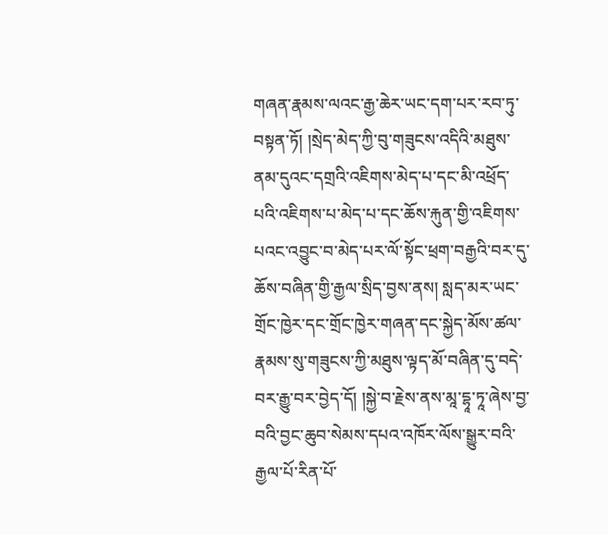གཞན་རྣམས་ལའང་རྒྱ་ཆེར་ཡང་དག་པར་རབ་ཏུ་བསྟན་ཏོ། །སྲེད་མེད་ཀྱི་བུ་གཟུངས་འདིའི་མཐུས་ནམ་དུའང་དགྲའི་འཇིགས་མེད་པ་དང་མི་འཕྲོད་པའི་འཇིགས་པ་མེད་པ་དང་ཆོས་རྐུན་གྱི་འཇིགས་པའང་འབྱུང་བ་མེད་པར་ལོ་སྟོང་ཕྲག་བརྒྱའི་བར་དུ་ཆོས་བཞིན་གྱི་རྒྱལ་སྲིད་བྱས་ནས། སླད་མར་ཡང་གྲོང་ཁྱེར་དང་གྲོང་ཁྱེར་གཞན་དང་སྐྱེད་མོས་ཚལ་རྣམས་སུ་གཟུངས་ཀྱི་མཐུས་ལྟད་མོ་བཞིན་དུ་བདེ་བར་རྒྱུ་བར་བྱེད་དོ། །སྐྱེ་བ་རྗེས་ནས་མཱ་དྷཱ་ཏཱ་ཞེས་བྱ་བའི་བྱང་ཆུབ་སེམས་དཔའ་འཁོར་ལོས་སྒྱུར་བའི་རྒྱལ་པོ་རིན་པོ་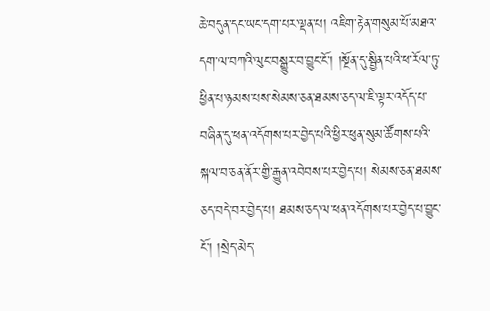ཆེ་བདུན་དང་ཡང་དག་པར་ལྡན་པ། འཇིག་རྟེན་གསུམ་པོ་མཐའ་དག་ལ་བཀའི་ལུང་བསྒྱུར་བ་བྱུང་ངོ་། །སྔོན་དུ་སྦྱིན་པའི་ཕ་རོལ་ཏུ་ཕྱིན་པ་ཉམས་པས་སེམས་ཅན་ཐམས་ཅད་ལ་ཇི་ལྟར་འདོད་པ་བཞིན་དུ་ཕན་འདོགས་པར་བྱེད་པའི་ཕྱིར་ཕུན་སུམ་ཚོགས་པའི་སྐལ་བ་ཅན་ནོར་གྱི་རྒྱུན་འབེབས་པར་བྱེད་པ། སེམས་ཅན་ཐམས་ཅད་བདེ་བར་བྱེད་པ། ཐམས་ཅད་ལ་ཕན་འདོགས་པར་བྱེད་པ་བྱུང་ངོ་། །སྲེད་མེད་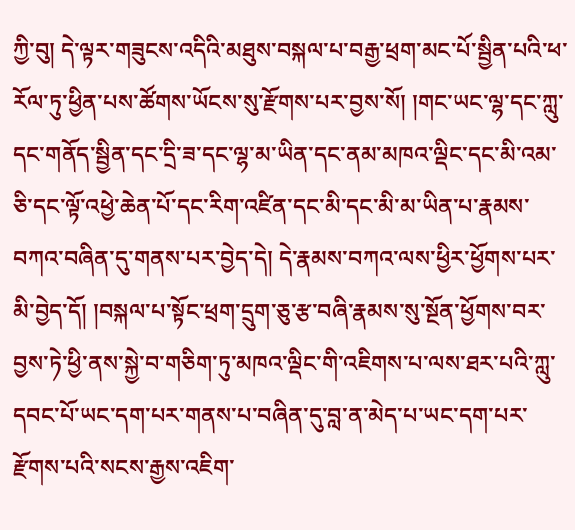ཀྱི་བུ། དེ་ལྟར་གཟུངས་འདིའི་མཐུས་བསྐལ་པ་བརྒྱ་ཕྲག་མང་པོ་སྦྱིན་པའི་ཕ་རོལ་ཏུ་ཕྱིན་པས་ཚོགས་ཡོངས་སུ་རྫོགས་པར་བྱས་སོ། །གང་ཡང་ལྷ་དང་ཀླུ་དང་གནོད་སྦྱིན་དང་དྲི་ཟ་དང་ལྷ་མ་ཡིན་དང་ནམ་མཁའ་ལྡིང་དང་མི་འམ་ཅི་དང་ལྟོ་འཕྱེ་ཆེན་པོ་དང་རིག་འཛིན་དང་མི་དང་མི་མ་ཡིན་པ་རྣམས་བཀའ་བཞིན་དུ་གནས་པར་བྱེད་དེ། དེ་རྣམས་བཀའ་ལས་ཕྱིར་ཕྱོགས་པར་མི་བྱེད་དོ། །བསྐལ་པ་སྟོང་ཕྲག་དྲུག་ཅུ་རྩ་བཞི་རྣམས་སུ་སྔོན་ཕྱོགས་བར་བྱས་ཏེ་ཕྱི་ནས་སྐྱེ་བ་གཅིག་ཏུ་མཁའ་ལྡིང་གི་འཇིགས་པ་ལས་ཐར་པའི་ཀླུ་དབང་པོ་ཡང་དག་པར་གནས་པ་བཞིན་དུ་བླ་ན་མེད་པ་ཡང་དག་པར་རྫོགས་པའི་སངས་རྒྱས་འཇིག་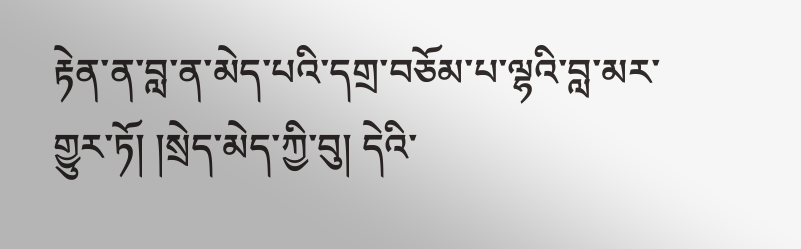རྟེན་ན་བླ་ན་མེད་པའི་དགྲ་བཅོམ་པ་ལྷའི་བླ་མར་གྱུར་ཏོ། །སྲེད་མེད་ཀྱི་བུ། དེའི་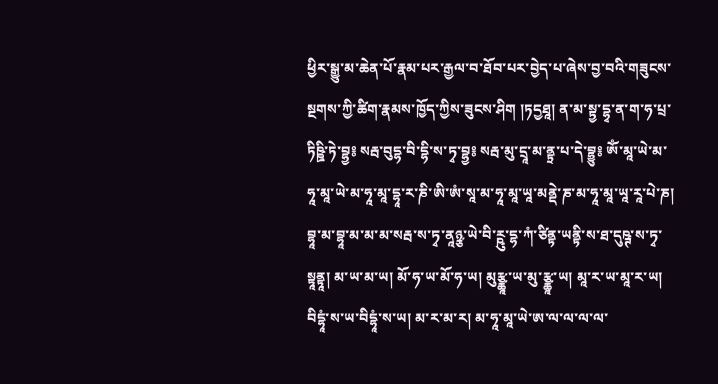ཕྱིར་སྒྱུ་མ་ཆེན་པོ་རྣམ་པར་རྒྱལ་བ་ཐོབ་པར་བྱེད་པ་ཞེས་བྱ་བའི་གཟུངས་སྔགས་ཀྱི་ཚིག་རྣམས་ཁྱོད་ཀྱིས་ཟུངས་ཤིག །ཏདྱཐཱ། ན་མ་སྟྱ་དྷྭ་ན་ག་ཧ་པྲ་ཏིཥྛི་ཏེ་བྷྱ༔ སརྦ་བུདྷ་བི་དྷི་ས་ཏྭ་བྷྱ༔ སརྦ་མུ་དྲཱ་མ་ནྟྲ་པ་དེ་བྷྱུ༔ ཨོཾ་མཱ་ཡེ་མ་ཧཱ་མཱ་ཡེ་མ་ཧཱ་མཱ་དྷཱ་ར་ཎི་ཨི་ཨཾ་སཱ་མ་ཧཱ་མཱ་ཡཱ་མནྡེ་ཎ་མ་ཧཱ་མཱ་ཡཱ་རཱ་པེ་ཎ། བྷཱ་མ་བྷཱ་མ་མ་མ་སརྦ་ས་ཏྭ་ནཱཉྩ་ཡེ་བི་ཪྵུ་དྷ་ཀཾ་ཙིནྟ་ཡནྟི་ས་ཐ་དུཥྚ་ས་ཏྭ་སྟཱནྟཱ། མ་ཡ་མ་ཡ། མོ་ཧ་ཡ་མོ་ཧ་ཡ། མུརྩྪཱ་ཡ་མུ་རྩྪཱ་ཡ། མཱ་ར་ཡ་མཱ་ར་ཡ། བིདྷཱཾ་ས་ཡ་བིདྷཱཾ་ས་ཡ། མ་ར་མ་ར། མ་ཧཱ་མཱ་ཡེ་ཨ་ལ་ལ་ལ་ལ་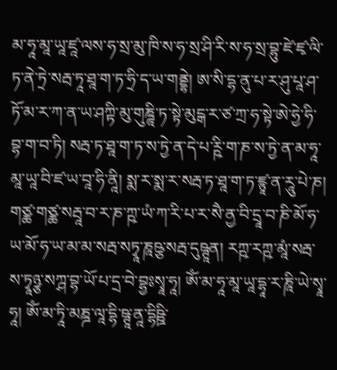མ་ཧཱ་མཱ་ཡཱ་ཛཱ་ལས་ཧ་སྲ་མུ་ཁི་ས་ཧ་སྲ་ཤི་རི་ས་ཧ་སྲ་བྷུ་ཛེ་ཛྭ་ལི་ཏ་ནེ་ཏྲེ་སརྦ་ཏཱ་ཐཱ་ག་ཏ་ཧྲི་ད་ཡ་གནྡྷེ། ཨ་སི་དྷ་ནུ་པ་ར་ཤུ་པཱ་ཤ་ཏོ་མ་ར་ཀ་ན་ཡ་ཤཀྟི་མུ་གུཎྜཱི་ཏ་སྟེ་མུངྒ་ར་ཙ་ཀྲ་ཧ་སྟེ་ཨེ་ཧྱེ་ཧི་བྷ་ག་བ་ཏི། སརྦ་ཏ་ཐཱ་ག་ཏ་ས་ཏྱེ་ན་དེ་པ་ཪྵི་ག་ཎ་ས་ཏྱེ་ན་མ་ཧཱ་མཱ་ཡཱ་བི་ཛ་ཡ་བཱ་ཧི་ནཱི། སྨ་ར་སྨ་ར་སརྦ་ཏ་ཐཱ་ག་ཏ་ཛྙཱ་ན་རཱུ་པེ་ཎ། གཙྪ་གཙྪ་སརྦཱ་བ་ར་ཎ་ཀྵ་ཡཾ་ཀ་རི་པ་ར་སཻ་ནྱ་བི་དྲཱ་བ་ཎི་མོ་ཧ་ཡ་མོ་ཧ་ཡ་མ་མ་སརྦ་སཏྭཱ་ཎཱཥྩ་སརྦ་དུཥྚཱན། རཀྵ་རཀྵ་མཱཾ་སརྦ་ས་ཏྭཱཉྩ་སཀྴ་བྷ་ཡོ་པ་དྲ་བེ་བྷྱཿསྭཱ་ཧཱ། ཨོཾ་མ་ཧཱ་མཱ་ཡཱ་དྷཱ་ར་ཎཱི་ཡེ་སྭཱ་ཧཱ། ཨོཾ་མ་ཏཱི་མཎྜ་ལཱ་དྷི་ཥྚཱ་ནཱ་དྷིཥྛི་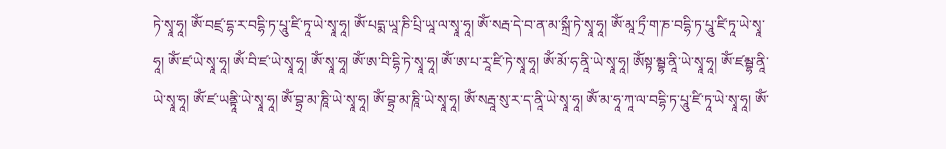ཏེ་སྭཱ་ཧཱ། ཨོཾ་བཛྲ་དྷ་ར་བདྷི་ཏ་པཱུ་ཛི་ཏཱ་ཡེ་སྭཱ་ཧཱ། ཨོཾ་པདྨ་ཡཱ་ཎི་པྲི་ཡཱ་ལ་སྭཱ་ཧཱ། ཨོཾ་སརྦ་དེ་བ་ན་མ་སྐྲྀ་ཏེ་སྭཱ་ཧཱ། ཨོཾ་མཱ་ཏྲྀ་ག་ཎ་བདྷི་ཏ་པཱུ་ཛི་ཏཱ་ཡེ་སྭཱ་ཧཱ། ཨོཾ་ཛ་ཡེ་སྭཱ་ཧཱ། ཨོཾ་བི་ཛ་ཡེ་སྭཱ་ཧཱ། ཨོཾ་སྭཱ་ཧཱ། ཨོཾ་ཨ་བི་དྷི་ཏེ་སྭཱ་ཧཱ། ཨོཾ་ཨ་པ་རཱ་ཛི་ཏེ་སྭཱ་ཧཱ། ཨོཾ་མོ་ཧ་ནཱི་ཡེ་སྭཱ་ཧཱ། ཨོཾསྟ་མྦྷ་ནཱི་ཡེ་སྭཱ་ཧཱ། ཨོཾ་ཛམྦྷ་ནཱི་ཡེ་སྭཱ་ཧཱ། ཨོཾ་ཛ་ཡནྟཱི་ཡེ་སྭཱ་ཧཱ། ཨོཾ་བྷྲ་མ་ཎཱི་ཡེ་སྭཱ་ཧཱ། ཨོཾ་བྷྲ་མ་ཎཱི་ཡེ་སྭཱ་ཧཱ། ཨོཾ་སརྦཱ་སུ་ར་ད་ནཱི་ཡེ་སྭཱ་ཧཱ། ཨོཾ་མ་ཧཱ་ཀཱ་ལ་བདྷི་ཏ་པཱུ་ཛི་ཏཱ་ཡེ་སྭཱ་ཧཱ། ཨོཾ་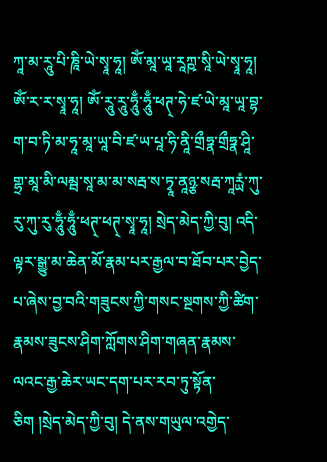ཀཱ་མ་རཱུ་པི་ཎཱི་ཡེ་སྭཱ་ཧཱ། ཨོཾ་མཱ་ཡཱ་རཱཀྵ་སཱི་ཡེ་སྭཱ་ཧཱ། ཨོཾ་ར་ར་སྭཱ་ཧཱ། ཨོཾ་རཱུ་རཱུ་ཧཱུྃ་ཧཱུྃ་ཕཊ྄་ཧེ་ཛ་ཡེ་མཱ་ཡཱ་བྷ་ག་བ་ཏི་མ་ཧཱ་མཱ་ཡཱ་བི་ཛ་ཡ་པཱ་ཧི་ནཱི་གྲྀཧྣ་གྲྀཧྣ་ཤཱི་གྷྲ་མཱ་མི་ལམྦ་སཱ་མ་མ་སརྦ་ས་ཏྭཱ་ནཱཉྩ་སརྦ་ཀཱཪྻཾ་ཀུ་རུ་ཀུ་རུ་ཧཱུྃ་ཧཱུྃ་ཕཊ྄་ཕཊ྄་སྭཱ་ཧཱ། སྲེད་མེད་ཀྱི་བུ། འདི་ལྟར་སྒྱུ་མ་ཆེན་མོ་རྣམ་པར་རྒྱལ་བ་ཐོབ་པར་བྱེད་པ་ཞེས་བྱ་བའི་གཟུངས་ཀྱི་གསང་སྔགས་ཀྱི་ཚིག་རྣམས་ཟུངས་ཤིག་ཀློགས་ཤིག་གཞན་རྣམས་ལའང་རྒྱ་ཆེར་ཡང་དག་པར་རབ་ཏུ་སྟོན་ཅིག །སྲེད་མེད་ཀྱི་བུ། དེ་ནས་གཡུལ་འགྱེད་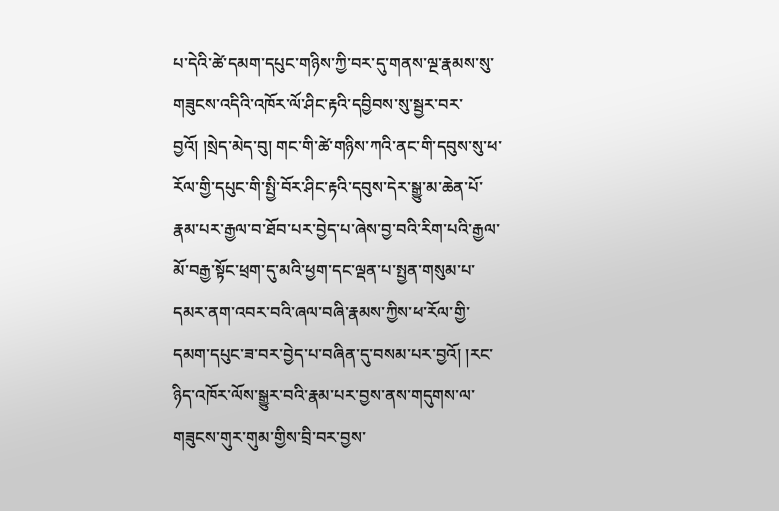པ་དེའི་ཚེ་དམག་དཔུང་གཉིས་ཀྱི་བར་དུ་གནས་ལྔ་རྣམས་སུ་གཟུངས་འདིའི་འཁོར་ལོ་ཤིང་རྟའི་དབྱིབས་སུ་སྦྱར་བར་བྱའོ། །སྲེད་མེད་བུ། གང་གི་ཚེ་གཉིས་ཀའི་ནང་གི་དབུས་སུ་ཕ་རོལ་གྱི་དཔུང་གི་སྤྱི་བོར་ཤིང་རྟའི་དབུས་དེར་སྒྱུ་མ་ཆེན་པོ་རྣམ་པར་རྒྱལ་བ་ཐོབ་པར་བྱེད་པ་ཞེས་བྱ་བའི་རིག་པའི་རྒྱལ་མོ་བརྒྱ་སྟོང་ཕྲག་དུ་མའི་ཕྱག་དང་ལྡན་པ་སྤྱན་གསུམ་པ་དམར་ནག་འབར་བའི་ཞལ་བཞི་རྣམས་ཀྱིས་ཕ་རོལ་གྱི་དམག་དཔུང་ཟ་བར་བྱེད་པ་བཞིན་དུ་བསམ་པར་བྱའོ། །རང་ཉིད་འཁོར་ལོས་སྒྱུར་བའི་རྣམ་པར་བྱས་ནས་གདུགས་ལ་གཟུངས་གུར་གུམ་གྱིས་བྲི་བར་བྱས་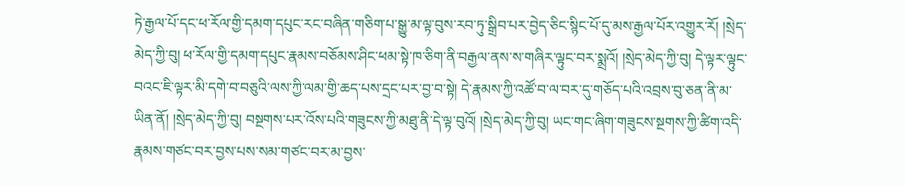ཏེ་རྒྱལ་པོ་དང་ཕ་རོལ་གྱི་དམག་དཔུང་རང་བཞིན་གཅིག་པ་སྒྱུ་མ་ལྟ་བུས་རབ་ཏུ་སྒྲིབ་པར་བྱེད་ཅིང་སྙིང་པོ་དུ་མས་རྒྱལ་པོར་འགྱུར་རོ། །སྲེད་མེད་ཀྱི་བུ། ཕ་རོལ་གྱི་དམག་དཔུང་རྣམས་བཅོམས་ཤིང་ཕམ་སྟེ་ཁ་ཅིག་ནི་བརྒྱལ་ནས་ས་གཞིར་ལྟུང་བར་སྨྲའོ། །སྲེད་མེད་ཀྱི་བུ། དེ་ལྟར་ལྟུང་བའང་ཇི་ལྟར་མི་དགེ་བ་བཅུའི་ལས་ཀྱི་ལམ་གྱི་ཆད་པས་དྲང་པར་བྱ་བ་སྟེ། དེ་རྣམས་ཀྱི་འཚོ་བ་ལ་བར་དུ་གཅོད་པའི་འབྲས་བུ་ཅན་ནི་མ་ཡིན་ནོ། །སྲེད་མེད་ཀྱི་བུ། བསྔགས་པར་འོས་པའི་གཟུངས་ཀྱི་མཐུ་ནི་དེ་ལྟ་བུའོ། །སྲེད་མེད་ཀྱི་བུ། ཡང་གང་ཞིག་གཟུངས་སྔགས་ཀྱི་ཚིག་འདི་རྣམས་གཙང་བར་བྱས་པས་སམ་གཙང་བར་མ་བྱས་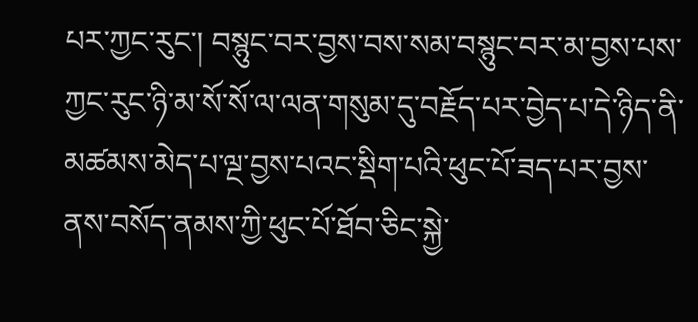པར་ཀྱང་རུང་། བསྙུང་བར་བྱས་བས་སམ་བསྙུང་བར་མ་བྱས་པས་ཀྱང་རུང་ཉི་མ་སོ་སོ་ལ་ལན་གསུམ་དུ་བརྗོད་པར་བྱེད་པ་དེ་ཉིད་ནི་མཚམས་མེད་པ་ལྔ་བྱས་པའང་སྡིག་པའི་ཕུང་པོ་ཟད་པར་བྱས་ནས་བསོད་ནམས་ཀྱི་ཕུང་པོ་ཐོབ་ཅིང་སྐྱེ་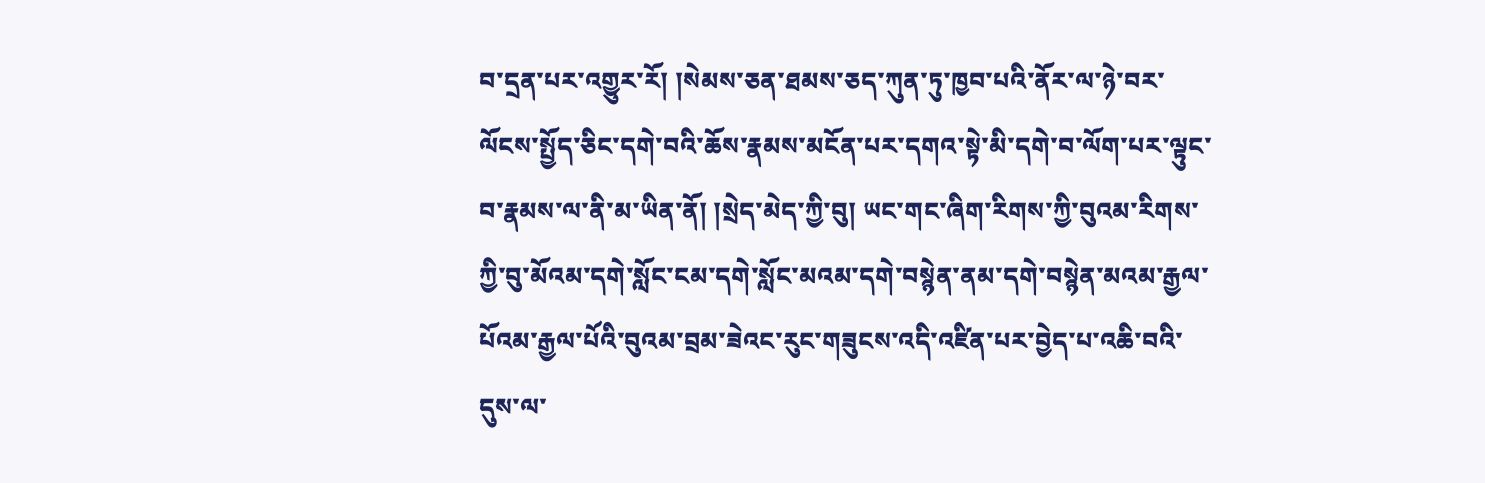བ་དྲན་པར་འགྱུར་རོ། །སེམས་ཅན་ཐམས་ཅད་ཀུན་ཏུ་ཁྱབ་པའི་ནོར་ལ་ཉེ་བར་ལོངས་སྤྱོད་ཅིང་དགེ་བའི་ཆོས་རྣམས་མངོན་པར་དགའ་སྟེ་མི་དགེ་བ་ལོག་པར་ལྟུང་བ་རྣམས་ལ་ནི་མ་ཡིན་ནོ། །སྲེད་མེད་ཀྱི་བུ། ཡང་གང་ཞིག་རིགས་ཀྱི་བུའམ་རིགས་ཀྱི་བུ་མོའམ་དགེ་སློང་ངམ་དགེ་སློང་མའམ་དགེ་བསྙེན་ནམ་དགེ་བསྙེན་མའམ་རྒྱལ་པོའམ་རྒྱལ་པོའི་བུའམ་བྲམ་ཟེའང་རུང་གཟུངས་འདི་འཛིན་པར་བྱེད་པ་འཆི་བའི་དུས་ལ་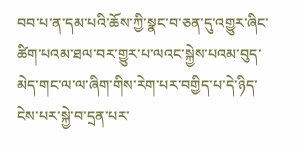བབ་པ་ན་དམ་པའི་ཆོས་ཀྱི་སྣང་བ་ཅན་དུ་འགྱུར་ཞིང་ཚིག་པའམ་ཐལ་བར་གྱུར་པ་ལའང་སྐྱེས་པའམ་བུད་མེད་གང་ལ་ལ་ཞིག་གིས་རེག་པར་བགྱིད་པ་དེ་ཉིད་ངེས་པར་སྐྱེ་བ་དྲན་པར་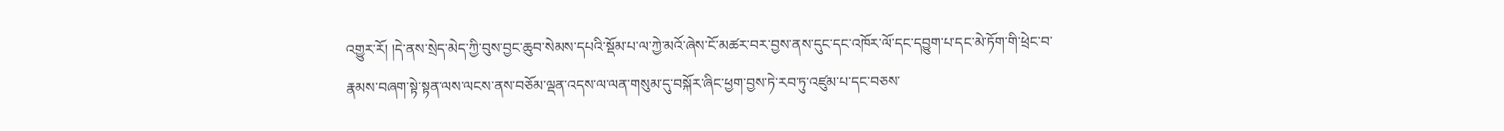འགྱུར་རོ། །དེ་ནས་སྲེད་མེད་ཀྱི་བུས་བྱང་ཆུབ་སེམས་དཔའི་སྡོམ་པ་ལ་ཀྱེ་མའོ་ཞེས་ངོ་མཚར་བར་བྱས་ནས་དུང་དང་འཁོར་ལོ་དང་དབྱུག་པ་དང་མེ་ཏོག་གི་ཕྲེང་བ་རྣམས་བཞག་སྟེ་སྟན་ལས་ལངས་ནས་བཅོམ་ལྡན་འདས་ལ་ལན་གསུམ་དུ་བསྐོར་ཞིང་ཕྱག་བྱས་ཏེ་རབ་ཏུ་འཛུམ་པ་དང་བཅས་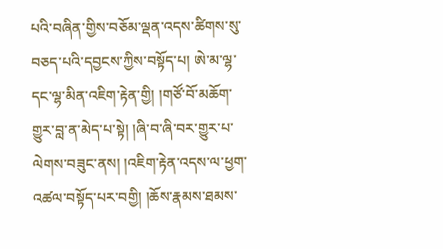པའི་བཞིན་གྱིས་བཅོམ་ལྡན་འདས་ཚིགས་སུ་བཅད་པའི་དབྱངས་ཀྱིས་བསྟོད་པ། ཨེ་མ་ལྷ་དང་ལྷ་མིན་འཇིག་རྟེན་གྱི། །གཙོ་བོ་མཆོག་གྱུར་བླ་ན་མེད་པ་སྟེ། །ཞི་བ་ཞི་བར་གྱུར་པ་ལེགས་བཟུང་ནས། །འཇིག་རྟེན་འདས་ལ་ཕྱག་འཚལ་བསྟོད་པར་བགྱི། །ཆོས་རྣམས་ཐམས་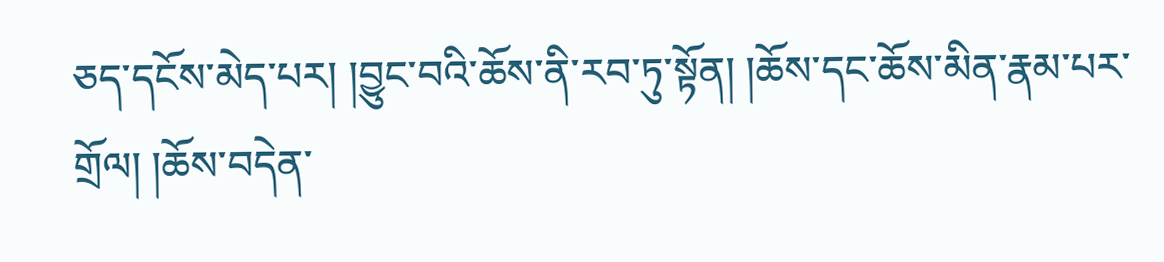ཅད་དངོས་མེད་པར། །བྱུང་བའི་ཆོས་ནི་རབ་ཏུ་སྟོན། །ཆོས་དང་ཆོས་མིན་རྣམ་པར་གྲོལ། །ཆོས་བདེན་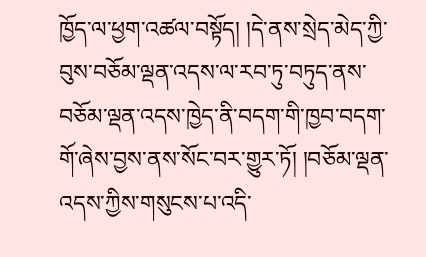ཁྱོད་ལ་ཕྱག་འཚལ་བསྟོད། །དེ་ནས་སྲེད་མེད་ཀྱི་བུས་བཅོམ་ལྡན་འདས་ལ་རབ་ཏུ་བཏུད་ནས་བཅོམ་ལྡན་འདས་ཁྱེད་ནི་བདག་གི་ཁྱབ་བདག་གོ་ཞེས་བྱས་ནས་སོང་བར་གྱུར་ཏོ། །བཅོམ་ལྡན་འདས་ཀྱིས་གསུངས་པ་འདི་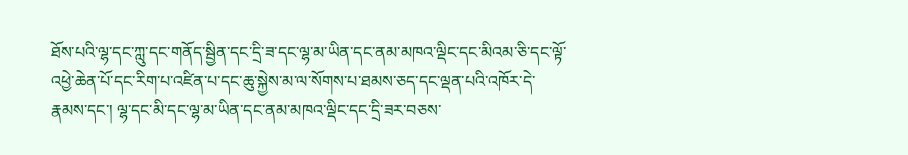ཐོས་པའི་ལྷ་དང་ཀླུ་དང་གནོད་སྦྱིན་དང་དྲི་ཟ་དང་ལྷ་མ་ཡིན་དང་ནམ་མཁའ་ལྡིང་དང་མིའམ་ཅི་དང་ལྟོ་འཕྱེ་ཆེན་པོ་དང་རིག་པ་འཛིན་པ་དང་ཆུ་སྐྱེས་མ་ལ་སོགས་པ་ཐམས་ཅད་དང་ལྡན་པའི་འཁོར་དེ་རྣམས་དང་། ལྷ་དང་མི་དང་ལྷ་མ་ཡིན་དང་ནམ་མཁའ་ལྡིང་དང་དྲི་ཟར་བཅས་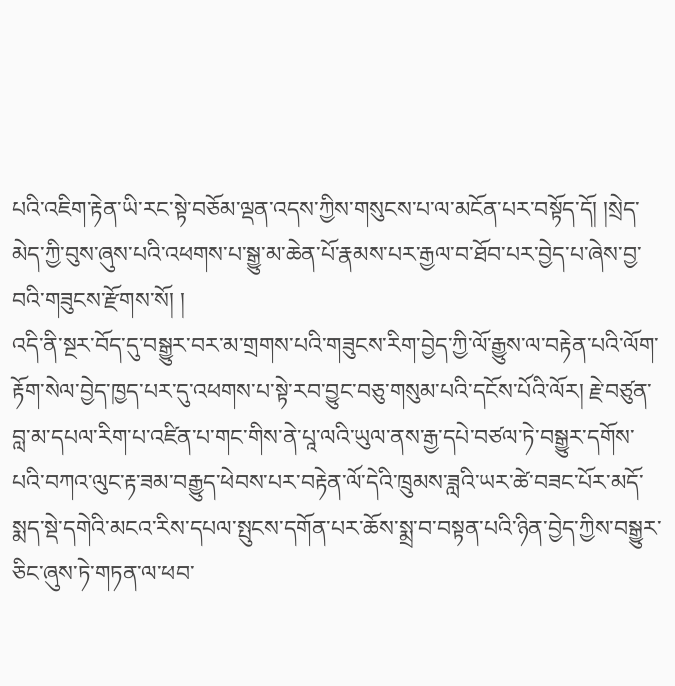པའི་འཇིག་རྟེན་ཡི་རང་སྟེ་བཅོམ་ལྡན་འདས་ཀྱིས་གསུངས་པ་ལ་མངོན་པར་བསྟོད་དོ། །སྲེད་མེད་ཀྱི་བུས་ཞུས་པའི་འཕགས་པ་སྒྱུ་མ་ཆེན་པོ་རྣམས་པར་རྒྱལ་བ་ཐོབ་པར་བྱེད་པ་ཞེས་བྱ་བའི་གཟུངས་རྫོགས་སོ། །
འདི་ནི་སྔར་བོད་དུ་བསྒྱུར་བར་མ་གྲགས་པའི་གཟུངས་རིག་བྱེད་ཀྱི་ལོ་རྒྱུས་ལ་བརྟེན་པའི་ལོག་རྟོག་སེལ་བྱེད་ཁྱད་པར་དུ་འཕགས་པ་སྟེ་རབ་བྱུང་བཅུ་གསུམ་པའི་དངོས་པོའི་ལོར། རྗེ་བཙུན་བླ་མ་དཔལ་རིག་པ་འཛིན་པ་གང་གིས་ནེ་པཱ་ལའི་ཡུལ་ནས་རྒྱ་དཔེ་བཙལ་ཏེ་བསྒྱུར་དགོས་པའི་བཀའ་ལུང་རྟ་ཟམ་བརྒྱུད་ཕེབས་པར་བརྟེན་ལོ་དེའི་ཁྲུམས་ཟླའི་ཡར་ཚེ་བཟང་པོར་མདོ་སྨད་སྡེ་དགེའི་མངའ་རིས་དཔལ་སྤུངས་དགོན་པར་ཆོས་སྨྲ་བ་བསྟན་པའི་ཉིན་བྱེད་ཀྱིས་བསྒྱུར་ཅིང་ཞུས་ཏེ་གཏན་ལ་ཕབ་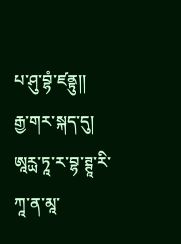པ་ཤུ་བྷཾ་ཛནྟུ།།
རྒྱ་གར་སྐད་དུ། ཨཱཪྻ་ཏཱ་ར་བྷ་ཊྚཱ་རི་ཀཱ་ན་མཱ་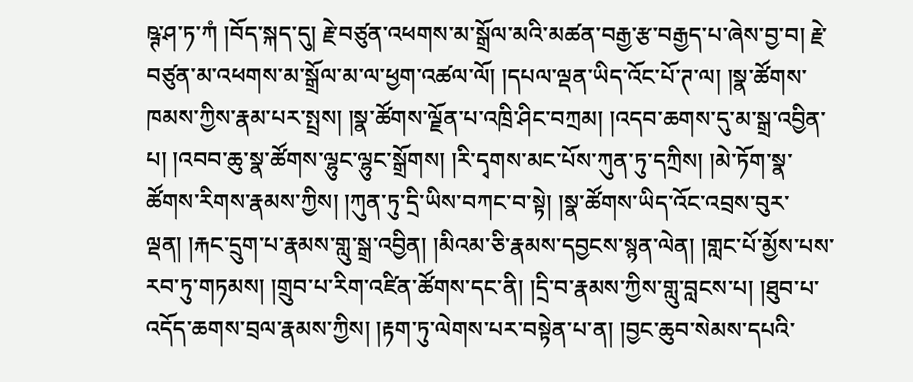ཥྚ་ཤ་ཏ་ཀཾ །བོད་སྐད་དུ། རྗེ་བཙུན་འཕགས་མ་སྒྲོལ་མའི་མཚན་བརྒྱ་རྩ་བརྒྱད་པ་ཞེས་བྱ་བ། རྗེ་བཙུན་མ་འཕགས་མ་སྒྲོལ་མ་ལ་ཕྱག་འཚལ་ལོ། །དཔལ་ལྡན་ཡིད་འོང་པོ་ཊ་ལ། །སྣ་ཚོགས་ཁམས་ཀྱིས་རྣམ་པར་སྤྲས། །སྣ་ཚོགས་ལྗོན་པ་འཁྲི་ཤིང་བཀྲམ། །འདབ་ཆགས་དུ་མ་སྒྲ་འབྱིན་པ། །འབབ་ཆུ་སྣ་ཚོགས་ལྷུང་ལྷུང་སྒྲོགས། །རི་དྭགས་མང་པོས་ཀུན་ཏུ་དཀྲིས། །མེ་ཏོག་སྣ་ཚོགས་རིགས་རྣམས་ཀྱིས། །ཀུན་ཏུ་དྲི་ཡིས་བཀང་བ་སྟེ། །སྣ་ཚོགས་ཡིད་འོང་འབྲས་བུར་ལྡན། །རྐང་དྲུག་པ་རྣམས་གླུ་སྒྲ་འབྱིན། །མིའམ་ཅི་རྣམས་དབྱངས་སྙན་ལེན། །གླང་པོ་མྱོས་པས་རབ་ཏུ་གཏམས། །གྲུབ་པ་རིག་འཛིན་ཚོགས་དང་ནི། །དྲི་བ་རྣམས་ཀྱིས་གླུ་བླངས་པ། །ཐུབ་པ་འདོད་ཆགས་བྲལ་རྣམས་ཀྱིས། །རྟག་ཏུ་ལེགས་པར་བསྟེན་པ་ན། །བྱང་ཆུབ་སེམས་དཔའི་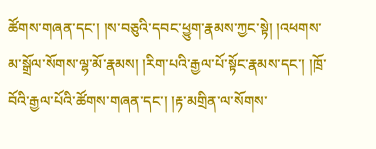ཚོགས་གཞན་དང་། །ས་བཅུའི་དབང་ཕྱུག་རྣམས་ཀྱང་སྟེ། །འཕགས་མ་སྒྲོལ་སོགས་ལྷ་མོ་རྣམས། །རིག་པའི་རྒྱལ་པོ་སྟོང་རྣམས་དང་། །ཁྲོ་བོའི་རྒྱལ་པོའི་ཚོགས་གཞན་དང་། །རྟ་མགྲིན་ལ་སོགས་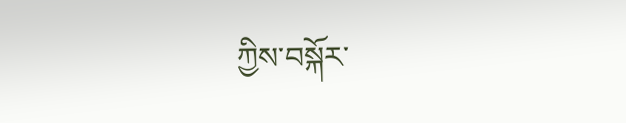ཀྱིས་བསྐོར་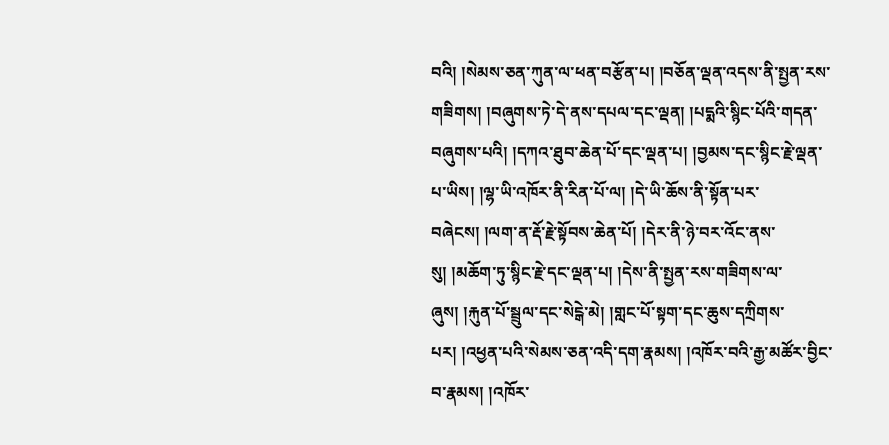བའི། །སེམས་ཅན་ཀུན་ལ་ཕན་བརྩོན་པ། །བཅོན་ལྡན་འདས་ནི་སྤྱན་རས་གཟིགས། །བཞུགས་ཏེ་དེ་ནས་དཔལ་དང་ལྡན། །པདྨའི་སྙིང་པོའི་གདན་བཞུགས་པའི། །དཀའ་ཐུབ་ཆེན་པོ་དང་ལྡན་པ། །བྱམས་དང་སྙིང་རྗེ་ལྡན་པ་ཡིས། །ལྷ་ཡི་འཁོར་ནི་རིན་པོ་ལ། །དེ་ཡི་ཆོས་ནི་སྟོན་པར་བཞེངས། །ལག་ན་རྡོ་རྗེ་སྟོབས་ཆེན་པོ། །དེར་ནི་ཉེ་བར་འོང་ནས་སུ། །མཆོག་ཏུ་སྙིང་རྗེ་དང་ལྡན་པ། །དེས་ནི་སྤྱན་རས་གཟིགས་ལ་ཞུས། །རྐུན་པོ་སྦྲུལ་དང་སེངྒེ་མེ། །གླང་པོ་སྟག་དང་ཆུས་དཀྲིགས་པར། །འཕྱན་པའི་སེམས་ཅན་འདི་དག་རྣམས། །འཁོར་བའི་རྒྱ་མཚོར་བྱིང་བ་རྣམས། །འཁོར་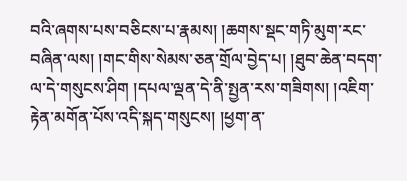བའི་ཞགས་པས་བཅིངས་པ་རྣམས། །ཆགས་སྡང་གཏི་མུག་རང་བཞིན་ལས། །གང་གིས་སེམས་ཅན་གྲོལ་བྱེད་པ། །ཐུབ་ཆེན་བདག་ལ་དེ་གསུངས་ཤིག །དཔལ་ལྡན་དེ་ནི་སྤྱན་རས་གཟིགས། །འཇིག་རྟེན་མགོན་པོས་འདི་སྐད་གསུངས། །ཕྱག་ན་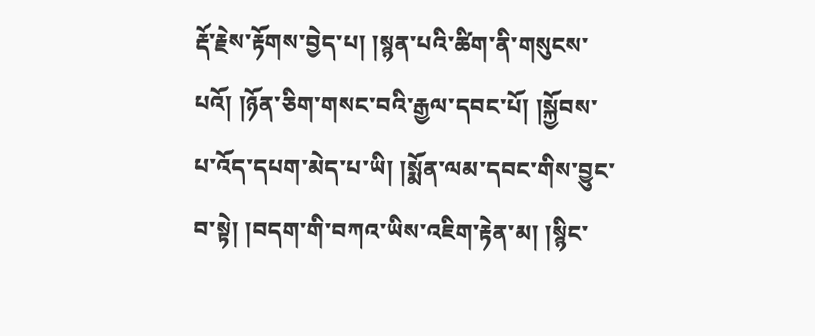རྡོ་རྗེས་རྟོགས་བྱེད་པ། །སྙན་པའི་ཚིག་ནི་གསུངས་པའོ། །ཉོན་ཅིག་གསང་བའི་རྒྱལ་དབང་པོ། །སྐྱོབས་པ་འོད་དཔག་མེད་པ་ཡི། །སྨོན་ལམ་དབང་གིས་བྱུང་བ་སྟེ། །བདག་གི་བཀའ་ཡིས་འཇིག་རྟེན་མ། །སྙིང་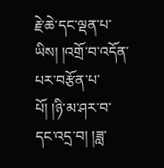རྗེ་ཆེ་དང་ལྡན་པ་ཡིས། །འགྲོ་བ་འདོན་པར་བརྩོན་པ་པོ། །ཉི་མ་ཤར་བ་དང་འདྲ་བ། །ཟླ་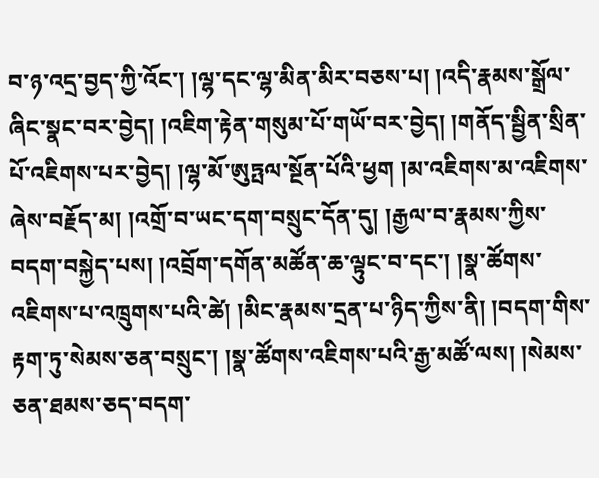བ་ཉ་འདྲ་བྱད་ཀྱི་འོང་། །ལྷ་དང་ལྷ་མིན་མིར་བཅས་པ། །འདི་རྣམས་སྒྲོལ་ཞིང་སྣང་བར་བྱེད། །འཇིག་རྟེན་གསུམ་པོ་གཡོ་བར་བྱེད། །གནོད་སྦྱིན་སྲིན་པོ་འཇིགས་པར་བྱེད། །ལྷ་མོ་ཨུཏྤལ་སྔོན་པོའི་ཕྱག །མ་འཇིགས་མ་འཇིགས་ཞེས་བརྗོད་མ། །འགྲོ་བ་ཡང་དག་བསྲུང་དོན་དུ། །རྒྱལ་བ་རྣམས་ཀྱིས་བདག་བསྐྱེད་པས། །འབྲོག་དགོན་མཚོན་ཆ་ལྟུང་བ་དང་། །སྣ་ཚོགས་འཇིགས་པ་འཁྲུགས་པའི་ཚེ། །མིང་རྣམས་དྲན་པ་ཉིད་ཀྱིས་ནི། །བདག་གིས་རྟག་ཏུ་སེམས་ཅན་བསྲུང་། །སྣ་ཚོགས་འཇིགས་པའི་རྒྱ་མཚོ་ལས། །སེམས་ཅན་ཐམས་ཅད་བདག་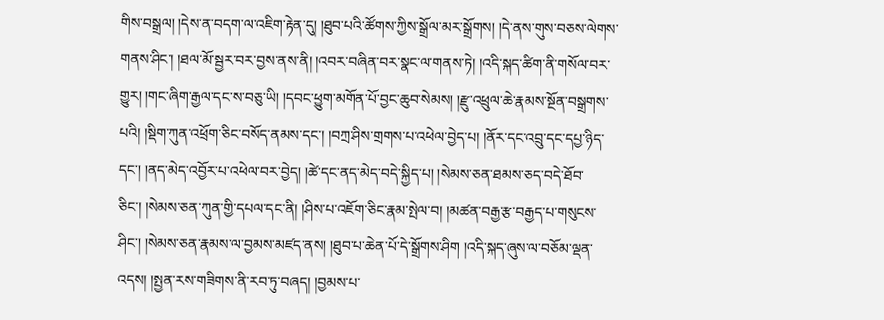གིས་བསྒྲལ། །དེས་ན་བདག་ལ་འཇིག་རྟེན་དུ། །ཐུབ་པའི་ཚོགས་ཀྱིས་སྒྲོལ་མར་སྒྲོགས། །དེ་ནས་གུས་བཅས་ལེགས་གནས་ཤིང་། །ཐལ་མོ་སྦྱར་བར་བྱས་ནས་ནི། །འབར་བཞིན་བར་སྣང་ལ་གནས་ཏེ། །འདི་སྐད་ཚིག་ནི་གསོལ་བར་གྱུར། །གང་ཞིག་རྒྱལ་དང་ས་བཅུ་ཡི། །དབང་ཕྱུག་མགོན་པོ་བྱང་ཆུབ་སེམས། །རྫུ་འཕྲུལ་ཆེ་རྣམས་སྔོན་བསྒྲགས་པའི། །སྡིག་ཀུན་འཕྲོག་ཅིང་བསོད་ནམས་དང་། །བཀྲ་ཤིས་གྲགས་པ་འཕེལ་བྱེད་པ། །ནོར་དང་འབྲུ་དང་དཔྱ་ཉིད་དང་། །ནད་མེད་འབྱོར་པ་འཕེལ་བར་བྱེད། །ཚེ་དང་ནད་མེད་བདེ་སྐྱིད་པ། །སེམས་ཅན་ཐམས་ཅད་བདེ་ཐོབ་ཅིང་། །སེམས་ཅན་ཀུན་གྱི་དཔལ་དང་ནི། །ཤིས་པ་འཇོག་ཅིང་རྣམ་སྤེལ་བ། །མཚན་བརྒྱ་རྩ་བརྒྱད་པ་གསུངས་ཤིང་། །སེམས་ཅན་རྣམས་ལ་བྱམས་མཛད་ནས། །ཐུབ་པ་ཆེན་པོ་དེ་སྒྲོགས་ཤིག །འདི་སྐད་ཞུས་ལ་བཅོམ་ལྡན་འདས། །སྤྱན་རས་གཟིགས་ནི་རབ་ཏུ་བཞད། །བྱམས་པ་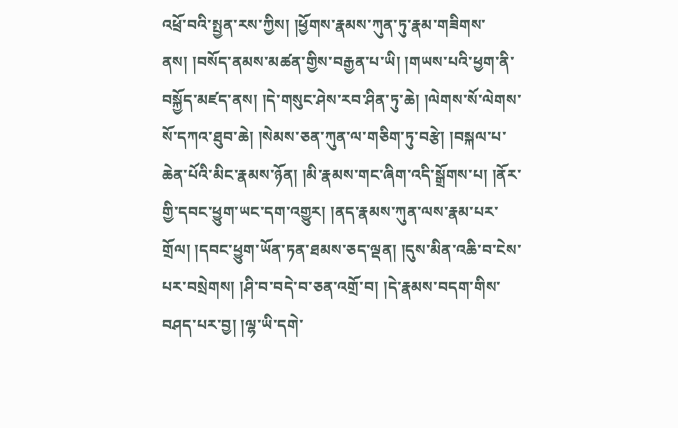འཕྲོ་བའི་སྤྱན་རས་ཀྱིས། །ཕྱོགས་རྣམས་ཀུན་ཏུ་རྣམ་གཟིགས་ནས། །བསོད་ནམས་མཚན་གྱིས་བརྒྱན་པ་ཡི། །གཡས་པའི་ཕྱག་ནི་བསྐྱོད་མཛད་ནས། །དེ་གསུང་ཤེས་རབ་ཤིན་ཏུ་ཆེ། །ལེགས་སོ་ལེགས་སོ་དཀའ་ཐུབ་ཆེ། །སེམས་ཅན་ཀུན་ལ་གཅིག་ཏུ་བརྩེ། །བསྐལ་པ་ཆེན་པོའི་མིང་རྣམས་ཉོན། །མི་རྣམས་གང་ཞིག་འདི་སྒྲོགས་པ། །ནོར་གྱི་དབང་ཕྱུག་ཡང་དག་འགྱུར། །ནད་རྣམས་ཀུན་ལས་རྣམ་པར་གྲོལ། །དབང་ཕྱུག་ཡོན་ཏན་ཐམས་ཅད་ལྡན། །དུས་མིན་འཆི་བ་ངེས་པར་བསྲེགས། །ཤི་བ་བདེ་བ་ཅན་འགྲོ་བ། །དེ་རྣམས་བདག་གིས་བཤད་པར་བྱ། །ལྷ་ཡི་དགེ་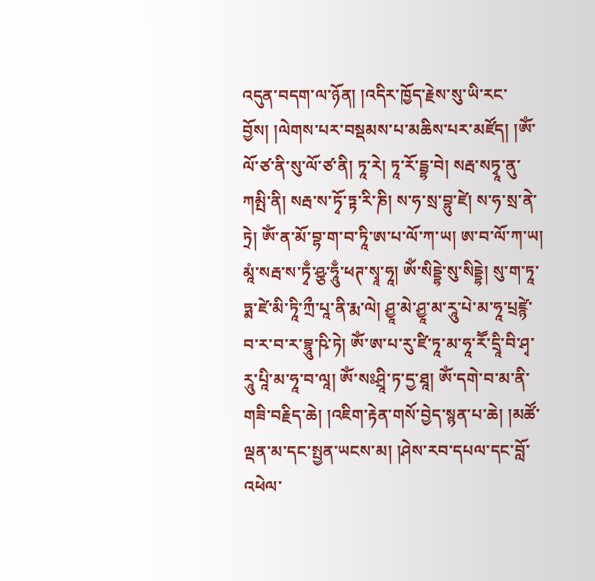འདུན་བདག་ལ་ཉོན། །འདིར་ཁྱོད་རྗེས་སུ་ཡི་རང་བྱོས། །ལེགས་པར་བསྡམས་པ་མཆིས་པར་མཛོད། །ཨོཾ་ལོ་ཙ་ནི་སུ་ལོ་ཙ་ནི། ཏཱ་རེ། ཏཱ་རོ་དྦྷ་བེ། སརྦ་སཏྭཱ་ནུ་ཀམྤི་ནི། སརྦ་ས་ཏྭོ་ཏྟ་རི་ཎི། ས་ཧ་སྲ་བྷུ་ཛེ། ས་ཧ་སྲ་ནེ་ཏྲེ། ཨོཾ་ན་མོ་བྷ་ག་བ་ཏཱི་ཨ་པ་ལོ་ཀ་ཡ། ཨ་བ་ལོ་ཀ་ཡ། མཱཾ་སརྦ་ས་ཏྭྃ་ཤྩ་ཧཱུྃ་ཕཊ་སྭཱ་ཧཱ། ཨོཾ་སིདྡྷེ་སུ་སིདྡྷེ། སུ་ག་ཏཱ་ཏྨ་ཛེ་མི་ཏཱི་ཀྲྀ་པཱ་ནི་རྨ་ལེ། ཤྱཱ་མེ་ཤྱཱ་མ་རཱུ་པེ་མ་ཧཱ་པྲཛྙེ་བ་ར་བ་ར་བྷཱུ་ཥི་ཏེ། ཨོཾ་ཨ་པ་རུ་ཛི་ཏཱ་མ་ཧཱ་རཽ་དྲཱི་བི་ཤྭ་རཱུ་པཱི་མ་ཧཱ་བ་ལཱ། ཨོཾ་སཿཤྲཱི་ཏ་དྱ་ཐཱ། ཨོཾ་དགེ་བ་མ་ནི་གཟི་བརྗིད་ཆེ། །འཇིག་རྟེན་གསོ་བྱེད་སྙན་པ་ཆེ། །མཚོ་ལྡན་མ་དང་སྤྱན་ཡངས་མ། །ཤེས་རབ་དཔལ་དང་བློ་འཕེལ་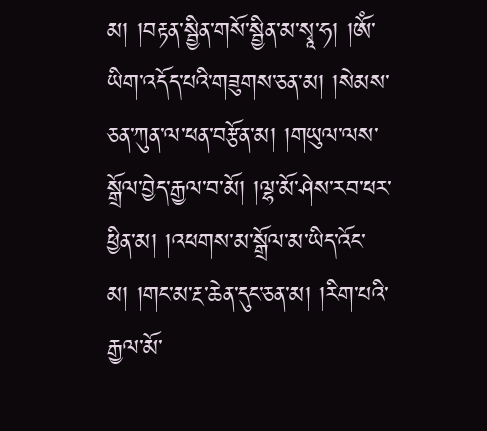མ། །བརྟན་སྦྱིན་གསོ་སྦྱིན་མ་སྭཱ་ཧ། །ཨོཾ་ཡིག་འདོད་པའི་གཟུགས་ཅན་མ། །སེམས་ཅན་ཀུན་ལ་ཕན་བརྩོན་མ། །གཡུལ་ལས་སྒྲོལ་བྱེད་རྒྱལ་བ་མོ། །ལྷ་མོ་ཤེས་རབ་ཕར་ཕྱིན་མ། །འཕགས་མ་སྒྲོལ་མ་ཡིད་འོང་མ། །གང་མ་རྔ་ཆེན་དུང་ཅན་མ། །རིག་པའི་རྒྱལ་མོ་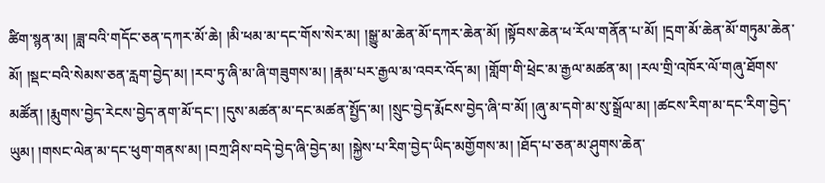ཚིག་སྙན་མ། །ཟླ་བའི་གདོང་ཅན་དཀར་མོ་ཆེ། །མི་ཕམ་མ་དང་གོས་སེར་མ། །སྒྱུ་མ་ཆེན་མོ་དཀར་ཆེན་མོ། །སྟོབས་ཆེན་ཕ་རོལ་གནོན་པ་མོ། །དྲག་མོ་ཆེན་མོ་གཏུམ་ཆེན་མོ། །སྡང་བའི་སེམས་ཅན་རླག་བྱེད་མ། །རབ་ཏུ་ཞི་མ་ཞི་གཟུགས་མ། །རྣམ་པར་རྒྱལ་མ་འབར་འོད་མ། །གློག་གི་ཕྲེང་མ་རྒྱལ་མཚན་མ། །རལ་གྲི་འཁོར་ལོ་གཞུ་ཐོགས་མཚོན། །རྨུགས་བྱེད་རེངས་བྱེད་ནག་མོ་དང་། །དུས་མཚན་མ་དང་མཚན་སྤྱོད་མ། །སྲུང་བྱེད་རྨོངས་བྱེད་ཞི་བ་མོ། །ཞུ་མ་དགེ་མ་སུ་སྒྲོལ་མ། །ཚངས་རིག་མ་དང་རིག་བྱེད་ཡུམ། །གསང་ལེན་མ་དང་ཕུག་གནས་མ། །བཀྲ་ཤིས་བདེ་བྱེད་ཞི་བྱེད་མ། །སྐྱེས་པ་རིག་བྱེད་ཡིད་མགྱོགས་མ། །ཐོད་པ་ཅན་མ་ཤུགས་ཆེན་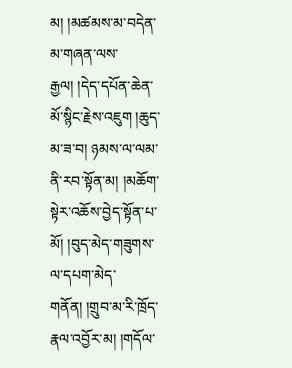མ། །མཚམས་མ་བདེན་མ་གཞན་ལས་རྒྱལ། །དེད་དཔོན་ཆེན་མོ་སྙིང་རྗེས་འཇུག །ཆུད་མ་ཟ་བ། ཉམས་ལ་ལམ་ནི་རབ་སྟོན་མ། །མཆོག་སྟེར་འཆོས་བྱེད་སྟོན་པ་མོ། །བུད་མེད་གཟུགས་ལ་དཔག་མེད་གནོན། །གྲུབ་མ་རི་ཁྲོད་རྣལ་འབྱོར་མ། །གདོལ་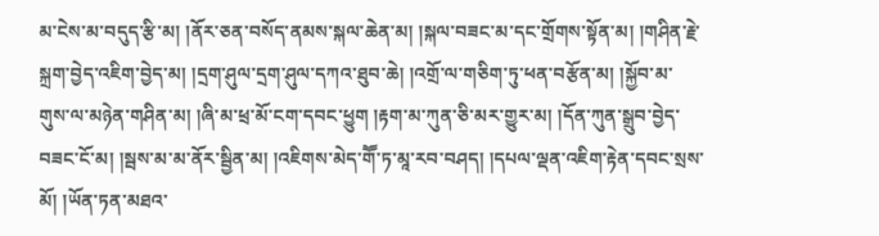མ་ངེས་མ་བདུད་རྩི་མ། །ནོར་ཅན་བསོད་ནམས་སྐལ་ཆེན་མ། །སྐལ་བཟང་མ་དང་གྲོགས་སྟོན་མ། །གཤིན་རྗེ་སྐྲག་བྱེད་འཇིག་བྱེད་མ། །དྲག་ཤུལ་དྲག་ཤུལ་དཀའ་ཐུབ་ཆེ། །འགྲོ་ལ་གཅིག་ཏུ་ཕན་བརྩོན་མ། །སྐྱོབ་མ་གུས་ལ་མཉེན་གཤིན་མ། །ཞི་མ་ཕྲ་མོ་ངག་དབང་ཕྱུག །རྟག་མ་ཀུན་ཅི་མར་གྱུར་མ། །དོན་ཀུན་སྒྲུབ་བྱེད་བཟང་ངོ་མ། །སྦས་མ་མ་ནོར་སྦྱིན་མ། །འཇིགས་མེད་གཽ་ཏ་མཱ་རབ་བཤད། །དཔལ་ལྡན་འཇིག་རྟེན་དབང་སྲས་མོ། །ཡོན་ཏན་མཐའ་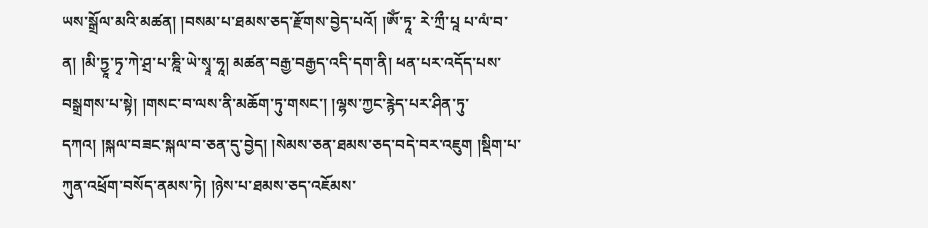ཡས་སྒྲོལ་མའི་མཚན། །བསམ་པ་ཐམས་ཅད་རྫོགས་བྱེད་པའོ། །ཨོཾ་ཏཱ་ རེ་ཀྲྀ་པཱ པ་ལཾ་བ་ན། །མི་ཏྱཱ་ཏྭ་ཀེ་ཤྲ་པ་ཎྰི་ཡེ་སྭཱ་ཧཱ། མཚན་བརྒྱ་བརྒྱད་འདི་དག་ནི། ཕན་པར་འདོད་པས་བསྒྲགས་པ་སྟེ། །གསང་བ་ལས་ནི་མཆོག་ཏུ་གསང་། །ལྷས་ཀྱང་རྙེད་པར་ཤིན་ཏུ་དཀའ། །སྐལ་བཟང་སྐལ་བ་ཅན་དུ་བྱེད། །སེམས་ཅན་ཐམས་ཅད་བདེ་བར་འཇུག །སྡིག་པ་ཀུན་འཕྲོག་བསོད་ནམས་ཏེ། །ཉེས་པ་ཐམས་ཅད་འཇོམས་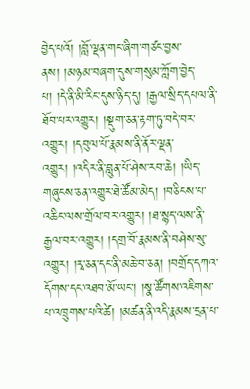བྱེད་པའོ། །བློ་ལྡན་གང་ཞིག་གཙང་བྱས་ནས། །མཉམ་བཞག་དུས་གསུམ་ཀློག་བྱེད་པ། །དེ་ནི་མི་རིང་དུས་ཉིད་དུ། །རྒྱལ་སྲིད་དཔལ་ནི་ཐོབ་པར་འགྱུར། །སྡུག་ཅན་རྟག་ཏུ་བདེ་བར་འགྱུར། །དབུལ་པོ་རྣམས་ནི་ནོར་ལྡན་འགྱུར། །འདིར་ནི་བླུན་པོ་ཤེས་རབ་ཆེ། །ཡིད་གཞུངས་ཅན་འགྱུར་ཐེ་ཚོམ་མེད། །བཅིངས་པ་འཆིང་ལས་གྲོལ་བར་འགྱུར། །ཐ་སྙད་ལས་ནི་རྒྱལ་བར་འགྱུར། །དགྲ་བོ་རྣམས་ནི་བཤེས་སུ་འགྱུར། །རྭ་ཅན་དང་ནི་མཆེ་བ་ཅན། །བགྲོད་དཀའ་དོགས་དང་འཐབ་མོ་ཡང་། །སྣ་ཚོགས་འཇིགས་པ་འཁྲུགས་པའི་ཚེ། །མཚན་ནི་འདི་རྣམས་དྲན་པ་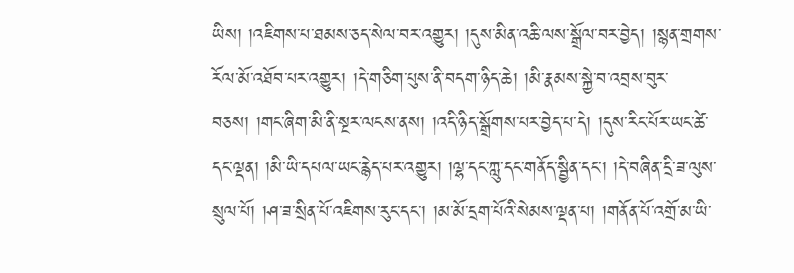ཡིས། །འཇིགས་པ་ཐམས་ཅད་སེལ་བར་འགྱུར། །དུས་མིན་འཆི་ལས་སྒྲོལ་བར་བྱེད། །སྙན་གྲགས་རོལ་མོ་འཐོབ་པར་འགྱུར། །དེ་གཅིག་པུས་ནི་བདག་ཉིད་ཆེ། །མི་རྣམས་སྐྱེ་བ་འབྲས་བུར་བཅས། །གང་ཞིག་མི་ནི་སྔར་ལངས་ནས། །འདི་ཉིད་སྒྲོགས་པར་བྱེད་པ་དེ། །དུས་རིང་པོར་ཡང་ཚེ་དང་ལྡན། །མི་ཡི་དཔལ་ཡང་རྙེད་པར་འགྱུར། །ལྷ་དང་ཀླུ་དང་གནོད་སྦྱིན་དང་། །དེ་བཞིན་དྲི་ཟ་ལུས་སྲུལ་པོ། །ཤ་ཟ་སྲིན་པོ་འཇིགས་རུང་དང་། །མ་མོ་དྲག་པོའི་སེམས་ལྡན་པ། །གནོན་པོ་འགྲོ་མ་ཡི་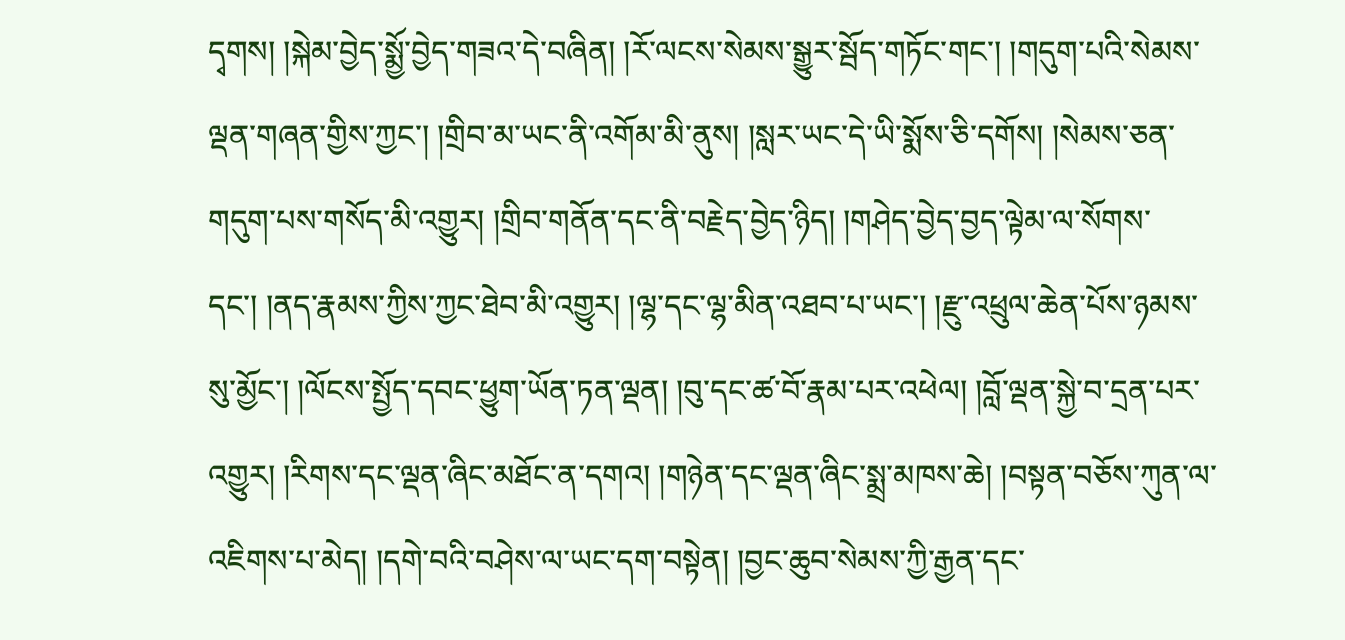དྭགས། །སྐེམ་བྱེད་སྨྱོ་བྱེད་གཟའ་དེ་བཞིན། །རོ་ལངས་སེམས་སྒྱུར་སྦོད་གཏོང་གང་། །གདུག་པའི་སེམས་ལྡན་གཞན་གྱིས་ཀྱང་། །གྲིབ་མ་ཡང་ནི་འགོམ་མི་ནུས། །སླར་ཡང་དེ་ཡི་སྨོས་ཅི་དགོས། །སེམས་ཅན་གདུག་པས་གསོད་མི་འགྱུར། །གྲིབ་གནོན་དང་ནི་བརྗེད་བྱེད་ཉིད། །གཤེད་བྱེད་བྱད་ལྟེམ་ལ་སོགས་དང་། །ནད་རྣམས་ཀྱིས་ཀྱང་ཐེབ་མི་འགྱུར། །ལྷ་དང་ལྷ་མིན་འཐབ་པ་ཡང་། །རྫུ་འཕྲུལ་ཆེན་པོས་ཉམས་སུ་མྱོང་། །ལོངས་སྤྱོད་དབང་ཕྱུག་ཡོན་ཏན་ལྡན། །བུ་དང་ཚ་བོ་རྣམ་པར་འཕེལ། །བློ་ལྡན་སྐྱེ་བ་དྲན་པར་འགྱུར། །རིགས་དང་ལྡན་ཞིང་མཐོང་ན་དགའ། །གཉེན་དང་ལྡན་ཞིང་སྨྲ་མཁས་ཆེ། །བསྟན་བཅོས་ཀུན་ལ་འཇིགས་པ་མེད། །དགེ་བའི་བཤེས་ལ་ཡང་དག་བསྟེན། །བྱང་ཆུབ་སེམས་ཀྱི་རྒྱན་དང་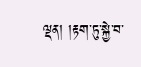ལྡན། །རྟག་ཏུ་སྐྱེ་བ་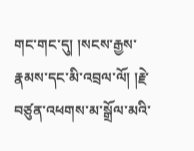གང་གང་དུ། །སངས་རྒྱས་རྣམས་དང་མི་འབྲལ་ལོ། །རྗེ་བཙུན་འཕགས་མ་སྒྲོལ་མའི་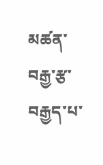མཚན་བརྒྱ་རྩ་བརྒྱད་པ་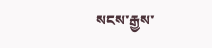སངས་རྒྱས་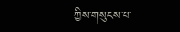ཀྱིས་གསུངས་པ་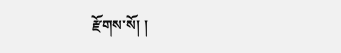རྫོགས་སོ། །